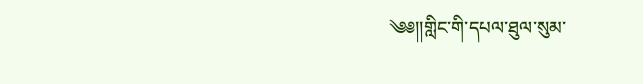༄༅།།གླིང་གི་དཔལ་ཐུལ་སུམ་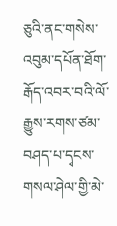ཅུའི་ནང་གསེས་འབུམ་དཔོན་ཐོག་རྒོད་འབར་བའི་ལོ་རྒྱུས་རགས་ཙམ་བཤད་པ་དྭངས་གསལ་ཤེལ་གྱི་མེ་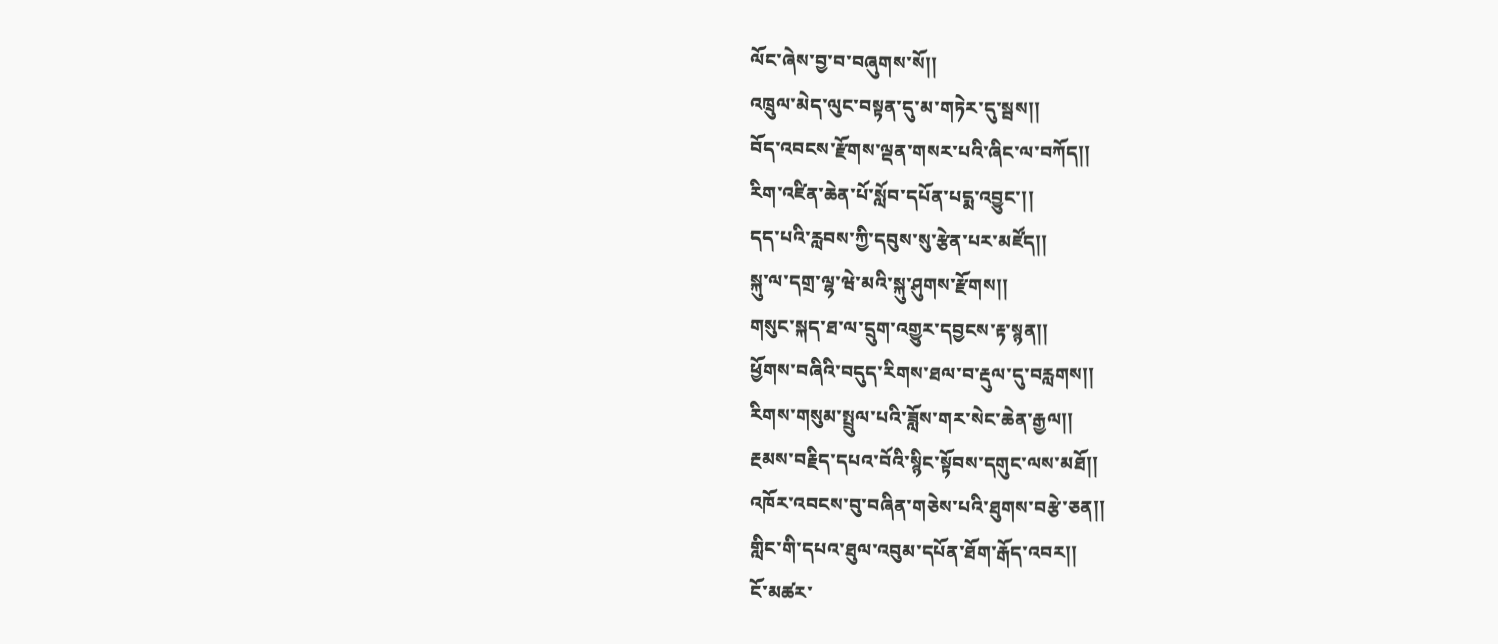ལོང་ཞེས་བྱ་བ་བཞུགས་སོ།།
འཁྲུལ་མེད་ལུང་བསྟན་དུ་མ་གཏེར་དུ་སྦས།།
བོད་འབངས་རྫོགས་ལྡན་གསར་པའི་ཞིང་ལ་བཀོད།།
རིག་འཛིན་ཆེན་པོ་སློབ་དཔོན་པདྨ་འབྱུང་།།
དད་པའི་རླབས་ཀྱི་དབུས་སུ་རྩེན་པར་མཛོད།།
སྐུ་ལ་དགྲ་ལྷ་ཝེ་མའི་སྐུ་ཤུགས་རྫོགས།།
གསུང་སྐད་ཐ་ལ་དྲུག་འགྱུར་དབྱངས་རྟ་སྙན།།
ཕྱོགས་བཞིའི་བདུད་རིགས་ཐལ་བ་རྡུལ་དུ་བརླགས།།
རིགས་གསུམ་སྤྲུལ་པའི་ཟློས་གར་སེང་ཆེན་རྒྱལ།།
རྔམས་བརྗིད་དཔའ་བོའི་སྙིང་སྟོབས་དགུང་ལས་མཐོ།།
འཁོར་འབངས་བུ་བཞིན་གཅེས་པའི་ཐུགས་བརྩེ་ཅན།།
གླིང་གི་དཔའ་ཐུལ་འབུམ་དཔོན་ཐོག་རྒོད་འབར།།
ངོ་མཚར་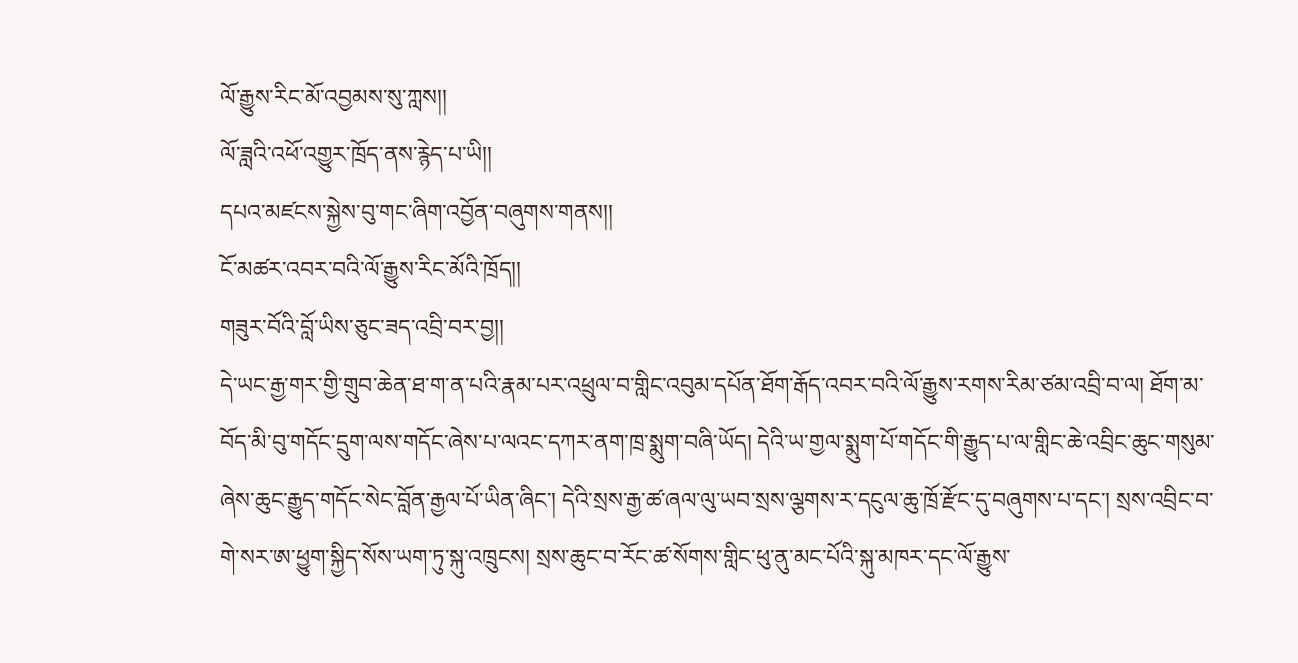ལོ་རྒྱུས་རིང་མོ་འབྱམས་སུ་ཀླས།།
ལོ་ཟླའི་འཕོ་འགྱུར་ཁྲོད་ནས་རྙེད་པ་ཡི།།
དཔའ་མཛངས་སྐྱེས་བུ་གང་ཞིག་འབྱོན་བཞུགས་གནས།།
ངོ་མཚར་འབར་བའི་ལོ་རྒྱུས་རིང་མོའི་ཁྲོད།།
གཟུར་བོའི་བློ་ཡིས་ཅུང་ཟད་འབྲི་བར་བྱ།།
དེ་ཡང་རྒྱ་གར་གྱི་གྲུབ་ཆེན་ཐ་ག་ན་པའི་རྣམ་པར་འཕྲུལ་བ་གླིང་འབུམ་དཔོན་ཐོག་རྒོད་འབར་བའི་ལོ་རྒྱུས་རགས་རིམ་ཙམ་འབྲི་བ་ལ། ཐོག་མ་བོད་མི་བུ་གདོང་དྲུག་ལས་གདོང་ཞེས་པ་ལའང་དཀར་ནག་ཁྲ་སྨུག་བཞི་ཡོད། དེའི་ཡ་གྱལ་སྨུག་པོ་གདོང་གི་རྒྱུད་པ་ལ་གླིང་ཆེ་འབྲིང་ཆུང་གསུམ་ཞེས་ཆུང་རྒྱུད་གདོང་སེང་བློན་རྒྱལ་པོ་ཡིན་ཞིང་། དེའི་སྲས་རྒྱ་ཚ་ཞལ་ལུ་ཡབ་སྲས་ལྕགས་ར་དངུལ་ཆུ་ཁྲོ་རྫོང་དུ་བཞུགས་པ་དང་། སྲས་འབྲིང་བ་གེ་སར་ཨ་ཕྱུག་སྐྱིད་སོས་ཡག་ཏུ་སྐུ་འཁྲུངས། སྲས་ཆུང་བ་རོང་ཚ་སོགས་གླིང་ཕུ་ནུ་མང་པོའི་སྐུ་མཁར་དང་ལོ་རྒྱུས་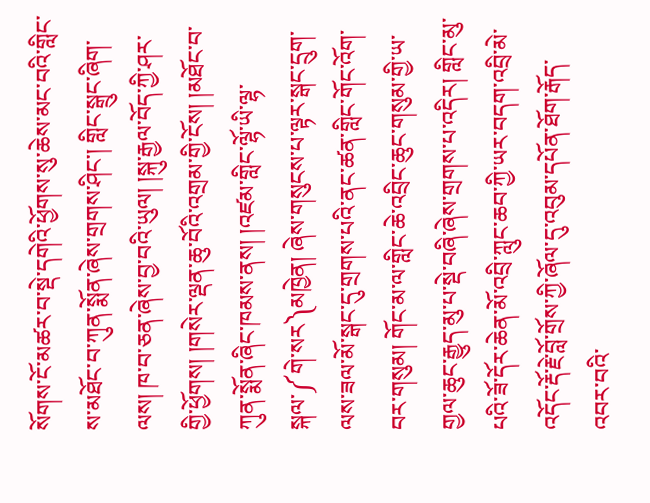སོགས་ངོ་མཚར་བ་སྡེ་དགེའི་ཕྱོགས་སུ་ཆེས་མང་བའི་གླིང་ས་མཐོང་བ་ཀུན་སྨོན་ཞེས་གྲགས་ཤིང་། གླིང་སྒྲུང་ཞིག་ལས། ཁ་བ་ཅན་ཞེས་བྱ་བའི་ཡུལ། །སྐུ་རྒྱལ་བོད་ཀྱི་ཤར་གྱི་ཕྱོགས། །གསེར་ལྡན་ཆུ་བོའི་འགྲམ་གྱི་ངོས། །མཐོང་བ་ཀུན་སྨོན་ཞིང་ཁམས་ནས། །འཛམ་གླིང་ལྷོ་ཡི་ལྷ་སྐལ་༼གེ་སར༽མཁྱེན། ཞེས་གསུངས་པ་ལྟར་སྒང་དྲུག་ལས་ཟལ་མོ་སྒང་དུ་གྲགས་པའི་ནང་ཚན་གླིང་གོང་འོག་བར་གསུམ། གོང་མ་ལ་གླིང་ཆེ་འབྲིང་ཆུང་གསུམ་གྱི་ཡ་གྱལ་ཆུང་རྒྱུད་མུ་པ་སྡེ་བཞི་ཞེས་གྲགས་པ་འདིར། གླིང་མུ་པའི་ཟོ་དོར་ཆེན་མོ་འབྲི་ཀླུང་ཆབ་ཀྱི་ཡར་བདག་འབྲི་མེ་འདོང་རྡོ་རྗེ་བློ་གྲོས་ཀྱི་ཞོལ་དུ་འབུམ་དཔོན་ཐོག་རྒོད་འབར་བའི་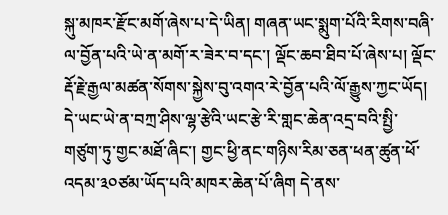སྐུ་མཁར་རྫོང་མགོ་ཞེས་པ་དེ་ཡིན། གཞན་ཡང་སྨུག་པོའི་རིགས་བཞི་ལ་བྱོན་པའི་ཡེ་ན་མགོ་ར་ཟེར་བ་དང་། ལྡོང་ཆབ་ཐིབ་པོ་ཞེས་པ། ལྡོང་རྡོ་རྗེ་རྒྱལ་མཚན་སོགས་སྐྱེས་བུ་འགའ་རེ་བྱོན་པའི་ལོ་རྒྱུས་ཀྱང་ཡོད།
དེ་ཡང་ཡེ་ན་བཀྲ་ཤིས་ལྷ་རྩེའི་ཡང་རྩེ་རི་གླང་ཆེན་འདྲ་བའི་སྤྱི་གཙུག་ཏུ་གྱང་མཐོ་ཞིང་། གྱང་ཕྱི་ནང་གཉིས་རིམ་ཅན་ཕན་ཚུན་ཕོ་འདམ་༣༠ཙམ་ཡོད་པའི་མཁར་ཆེན་པོ་ཞིག དེ་ནས་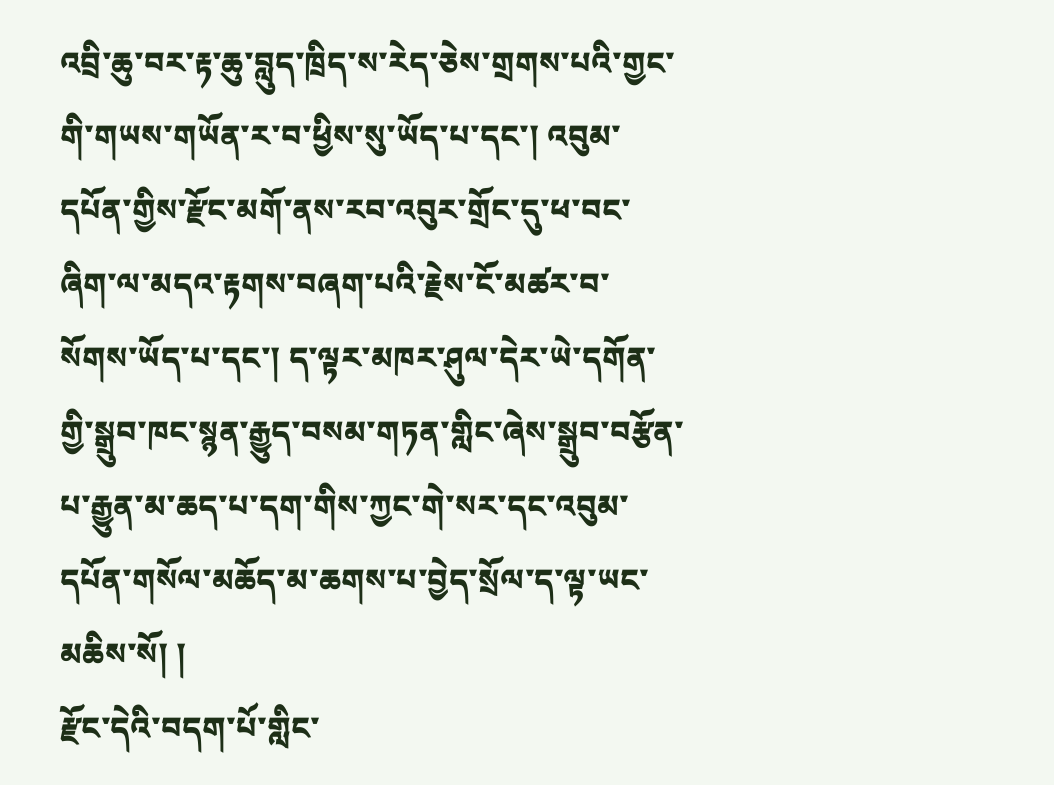འབྲི་ཆུ་བར་རྟ་ཆུ་བླུད་ཁྲིད་ས་རེད་ཅེས་གྲགས་པའི་གྱང་གི་གཡས་གཡོན་ར་བ་ཕྱིས་སུ་ཡོད་པ་དང་། འབུམ་དཔོན་གྱིས་རྫོང་མགོ་ནས་རབ་འབུར་གྲོང་དུ་ཕ་བང་ཞིག་ལ་མདའ་རྟགས་བཞག་པའི་རྗེས་ངོ་མཚར་བ་སོགས་ཡོད་པ་དང་། ད་ལྟར་མཁར་ཤུལ་དེར་ཡེ་དགོན་གྱི་སྒྲུབ་ཁང་སྙན་རྒྱུད་བསམ་གཏན་གླིང་ཞེས་སྒྲུབ་བརྩོན་པ་རྒྱུན་མ་ཆད་པ་དག་གིས་ཀྱང་གེ་སར་དང་འབུམ་དཔོན་གསོལ་མཆོད་མ་ཆགས་པ་བྱེད་སྲོལ་ད་ལྟ་ཡང་མཆིས་སོ། །
རྫོང་དེའི་བདག་པོ་གླིང་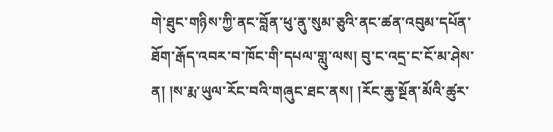གེ་ཐུང་གཉིས་ཀྱི་ནང་བློན་ཕུ་ནུ་སུམ་ཅུའི་ནང་ཚན་འབུམ་དཔོན་ཐོག་རྒོད་འབར་བ་ཁོང་གི་དཔལ་གླུ་ལས། བུ་ང་འདྲ་ང་ངོ་མ་ཤེས་ན། །ས་རྨ་ཡུལ་རོང་བའི་གཞུང་ཐང་ནས། །རོང་ཆུ་སྔོན་མོའི་ཚུར་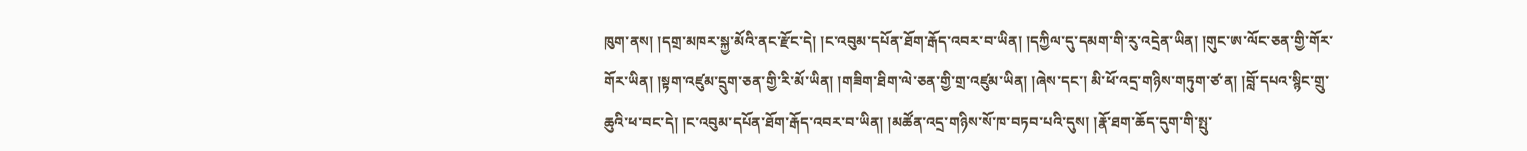ཁུག་ནས། །དགྲ་མཁར་སྐྱ་མོའི་ནང་རྫོང་དེ། །ང་འབུམ་དཔོན་ཐོག་རྒོད་འབར་བ་ཡིན། །དཀྱིལ་དུ་དམག་གི་རུ་འདྲེན་ཡིན། །གུང་ཨ་ལོང་ཅན་གྱི་གོར་གོར་ཡིན། །སྟག་འཛུམ་དྲུག་ཅན་གྱི་རི་མོ་ཡིན། །གཟིག་ཐིག་ལེ་ཅན་གྱི་གྲ་འཛུམ་ཡིན། །ཞེས་དང་། མི་ཕོ་འདྲ་གཉིས་གཏུག་ཙ་ན། །བློ་དཔའ་སྙིང་གྲུ་ཆུའི་ཕ་བང་དེ། །ང་འབུམ་དཔོན་ཐོག་རྒོད་འབར་བ་ཡིན། །མཚོན་འདྲ་གཉིས་སོ་ཁ་བཏབ་པའི་དུས། །རྣོ་ཐག་ཆོད་དུག་གི་སྤུ་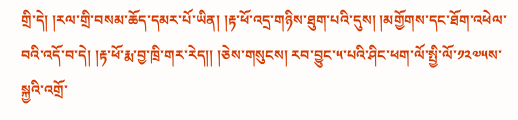གྲི་དེ། །རལ་གྲི་བསམ་ཆོད་དམར་པོ་ཡིན། །རྟ་ཕོ་འདྲ་གཉིས་ཐུག་པའི་དུས། །མགྱོགས་དང་ཐོག་འཕེལ་བའི་འདོ་བ་དེ། །རྟ་ཕོ་རྨ་བྱ་ཁྲི་གར་རེད།། །ཅེས་གསུངས། རབ་བྱུང་༥་པའི་ཤིང་ཕག་ལོ་སྤྱི་ལོ་༡༢༧༥ས་སྐྱའི་འགྲོ་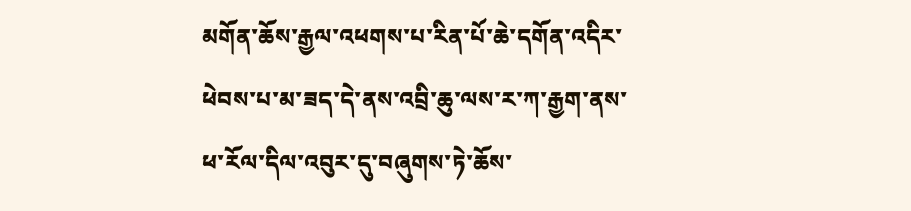མགོན་ཆོས་རྒྱལ་འཕགས་པ་རིན་པོ་ཆེ་དགོན་འདིར་ཕེབས་པ་མ་ཟད་དེ་ནས་འབྲི་ཆུ་ལས་ར་ཀ་རྒྱག་ནས་ཕ་རོལ་དིལ་འབུར་དུ་བཞུགས་ཏེ་ཆོས་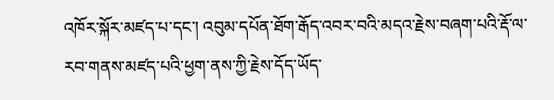འཁོར་སྐོར་མཛད་པ་དང་། འབུམ་དཔོན་ཐོག་རྒོད་འབར་བའི་མདའ་རྗེས་བཞག་པའི་རྡོ་ལ་རབ་གནས་མཛད་པའི་ཕྱག་ནས་ཀྱི་རྗེས་དོད་ཡོད་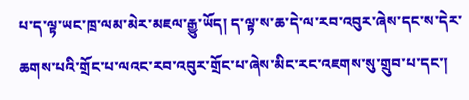པ་ད་ལྟ་ཡང་ཁྲ་ལམ་མེར་མཇལ་རྒྱུ་ཡོད། ད་ལྟ་ས་ཆ་དེ་ལ་རབ་འབུར་ཞེས་དང་ས་དེར་ཆགས་པའི་གྲོང་པ་ལའང་རབ་འབུར་གྲོང་པ་ཞེས་མིང་རང་འཇགས་སུ་གྲུབ་པ་དང་།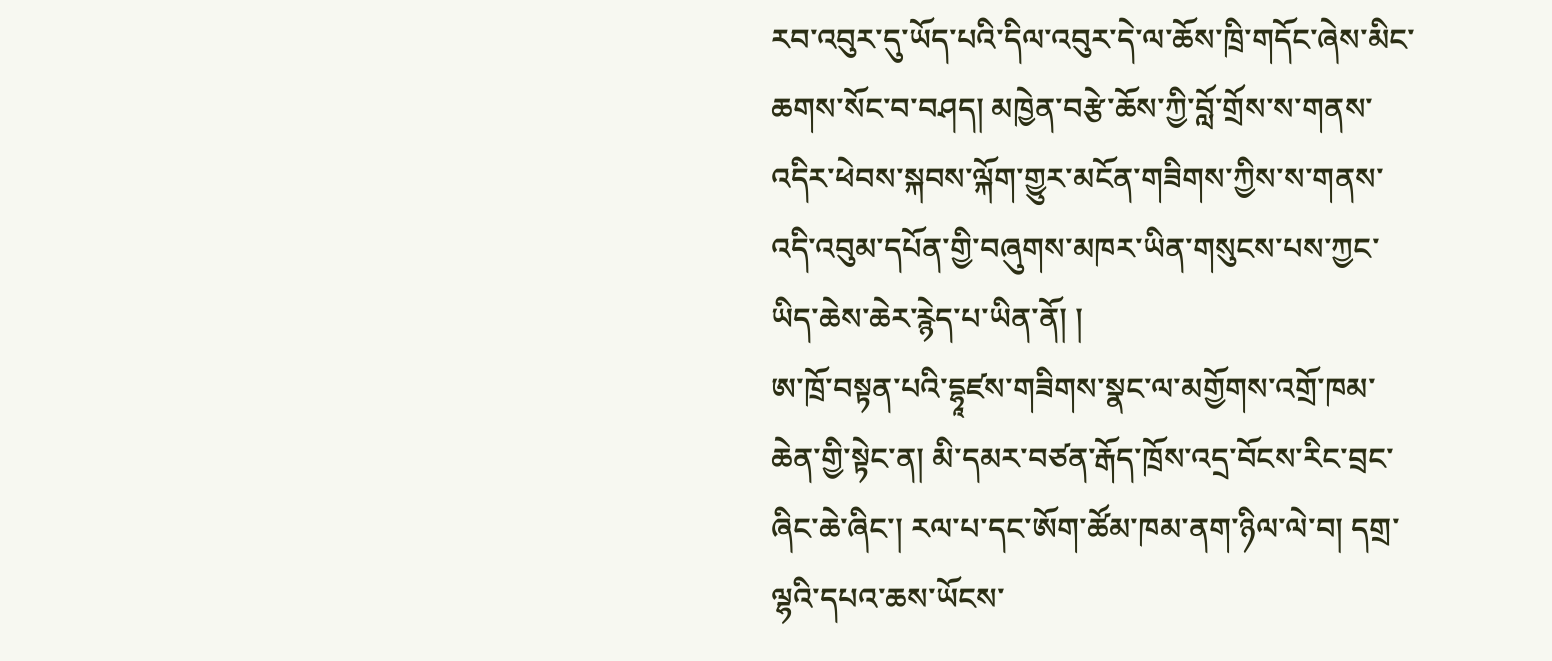རབ་འབུར་དུ་ཡོད་པའི་དིལ་འབུར་དེ་ལ་ཆོས་ཁྲི་གདོང་ཞེས་མིང་ཆགས་སོང་བ་བཤད། མཁྱེན་བརྩེ་ཆོས་ཀྱི་བློ་གྲོས་ས་གནས་འདིར་ཕེབས་སྐབས་ལྐོག་གྱུར་མངོན་གཟིགས་ཀྱིས་ས་གནས་འདི་འབུམ་དཔོན་གྱི་བཞུགས་མཁར་ཡིན་གསུངས་པས་ཀྱང་ཡིད་ཆེས་ཆེར་རྙེད་པ་ཡིན་ནོ། །
ཨ་ཁྲོ་བསྟན་པའི་དྷཱཛས་གཟིགས་སྣང་ལ་མགྱོགས་འགྲོ་ཁམ་ཆེན་གྱི་སྟེང་ན། མི་དམར་བཙན་རྒོད་ཁྲོས་འདྲ་བོངས་རིང་བྲང་ཞིང་ཆེ་ཞིང་། རལ་པ་དང་ཨོག་ཚོམ་ཁམ་ནག་ཉིལ་ལེ་བ། དགྲ་ལྷའི་དཔའ་ཆས་ཡོངས་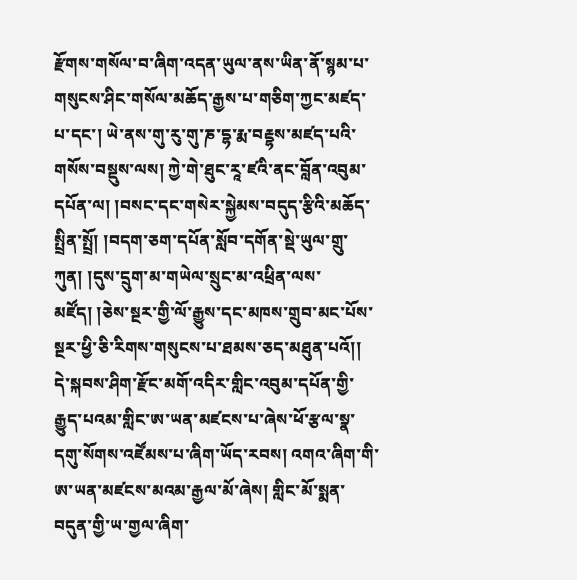རྫོགས་གསོལ་བ་ཞིག་འདན་ཡུལ་ནས་ཡིན་ནོ་སྙམ་པ་གསུངས་ཤིང་གསོལ་མཆོད་རྒྱས་པ་གཅིག་ཀྱང་མཛད་པ་དང་། ཡེ་ནས་གུ་རུ་གུ་ཎ་དྷ་རྨ་བརྡྷས་མཛད་པའི་གསོས་བསྡུས་ལས། ཀྱེ་གེ་ཐུང་རཱ་ཛའི་ནང་བློན་འབུམ་དཔོན་ལ། །བསང་དང་གསེར་སྐྱེམས་བདུད་རྩིའི་མཆོད་སྤྲིན་སྤྲོ། །བདག་ཅག་དཔོན་སློབ་དགོན་སྡེ་ཡུལ་གྲུ་ཀུན། །དུས་དྲུག་མ་གཡེལ་སྲུང་མ་འཕྲིན་ལས་མཛོད། །ཅེས་སྔར་གྱི་ལོ་རྒྱུས་དང་མཁས་གྲུབ་མང་པོས་སྔར་ཕྱི་ཅི་རིགས་གསུངས་པ་ཐམས་ཅད་མཐུན་པའོ།།
དེ་སྐབས་ཤིག་རྫོང་མགོ་འདིར་གླིང་འབུམ་དཔོན་གྱི་རྒྱུད་པའམ་གླིང་ཨ་ཡན་མཛངས་པ་ཞེས་ཕོ་རྩལ་སྣ་དགུ་སོགས་འཛོམས་པ་ཞིག་ཡོད་རབས། འགའ་ཞིག་གི་ཨ་ཡན་མཛངས་མའམ་རྒྱལ་མོ་ཞེས། གླིང་མོ་སྨན་བདུན་གྱི་ཡ་གྱལ་ཞིག་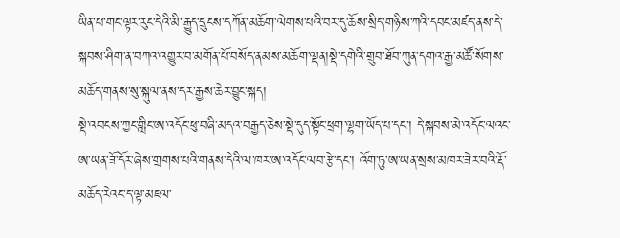ཡིན་པ་གང་ལྟར་རུང་དེའི་མི་རྒྱུད་དྲུངས་དཀོན་མཆོག་ལེགས་པའི་བར་དུ་ཆོས་སྲིད་གཉིས་ཀའི་དབང་མཛད་ནས་དེ་སྐབས་ཤིག་ན་བཀའ་འགྱུར་བ་མགོན་པོ་བསོད་ནམས་མཆོག་ལྡན།སྡེ་དགེའི་གྲུབ་ཐོབ་ཀུན་དགའ་རྒྱ་མཚོ་སོགས་མཆོད་གནས་སུ་སྐུལ་ནས་དར་རྒྱས་ཆེར་བྱུང་སྐད།
སྡེ་འབངས་ཀྱང་གླིང་ཨ་འདོང་ཕུ་བཞི་མདའ་བརྒྱད་ཅེས་སྡེ་དུད་སྟོང་ཕྲག་ལྷག་ཡོད་པ་དང་། དེ་སྐབས་མེ་འདོང་ལའང་ཨ་ཡན་ཟོ་དོར་ཞེས་གྲགས་པའི་གནས་དེའི་ལ་ཁར་ཨ་འདོང་ལབ་རྩེ་དང་། འོག་ཏུ་ཨ་ཡན་སྲས་མཁར་ཟེར་བའི་རྡོ་མཆོད་རེའང་ད་ལྟ་མཇལ་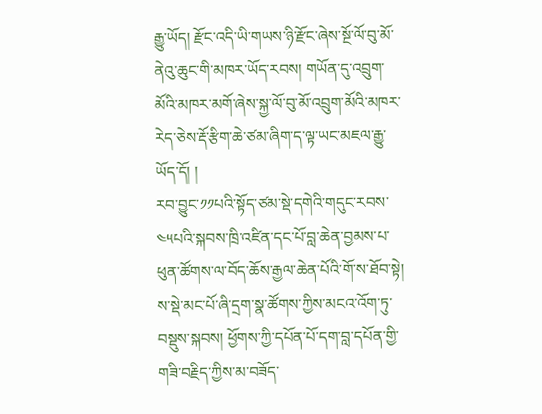རྒྱུ་ཡོད། རྫོང་འདི་ཡི་གཡས་ཉི་རྫོང་ཞེས་སྔོ་ལོ་བུ་མོ་ནེའུ་ཆུང་གི་མཁར་ཡོད་རབས། གཡོན་དུ་འབྲུག་མོའི་མཁར་མགོ་ཞེས་སྐྱ་ལོ་བུ་མོ་འབྲུག་མོའི་མཁར་རེད་ཅེས་རྡོ་རྩིག་ཆེ་ཙམ་ཞིག་ད་ལྟ་ཡང་མཇལ་རྒྱུ་ཡོད་དོ། །
རབ་བྱུང་༡༡པའི་སྟོད་ཙམ་སྡེ་དགེའི་གདུང་རབས་༤༥པའི་སྐབས་ཁྲི་འཛིན་དང་པོ་བླ་ཆེན་བྱམས་པ་ཕུན་ཚོགས་ལ་བོད་ཆོས་རྒྱལ་ཆེན་པོའི་གོ་ས་ཐོབ་སྟེ། ས་སྡེ་མང་པོ་ཞི་དྲག་སྣ་ཚོགས་ཀྱིས་མངའ་འོག་ཏུ་བསྡུས་སྐབས། ཕྱོགས་ཀྱི་དཔོན་པོ་དག་བླ་དཔོན་གྱི་གཟི་བརྗིད་ཀྱིས་མ་བཟོད་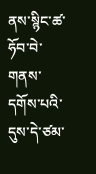ནས་སྙིང་ཚ་ཧོབ་བེ་གནས་དགོས་པའི་དུས་དེ་ཙམ་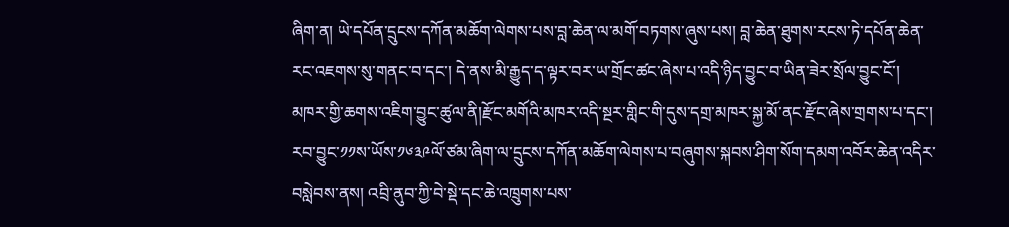ཞིག་ན། ཡེ་དཔོན་དྲུངས་དཀོན་མཆོག་ལེགས་པས་བླ་ཆེན་ལ་མགོ་བཏགས་ཞུས་པས། བླ་ཆེན་ཐུགས་རངས་ཏེ་དཔོན་ཆེན་རང་འཇགས་སུ་གནང་བ་དང་། དེ་ནས་མི་རྒྱུད་ད་ལྟར་བར་ཡ་གྲོང་ཚང་ཞེས་པ་འདི་ཉིད་བྱུང་བ་ཡིན་ཟེར་སྲོལ་བྱུང་ངོ་། མཁར་གྱི་ཆགས་འཇིག་བྱུང་ཚུལ་ནི།རྫོང་མགོའི་མཁར་འདི་སྔར་གླིང་གི་དུས་དགྲ་མཁར་སྐྱ་མོ་ནང་རྫོང་ཞེས་གྲགས་པ་དང་། རབ་བྱུང་༡༡ས་ཡོས་༡༦༣༩ལོ་ཙམ་ཞིག་ལ་དྲུངས་དཀོན་མཆོག་ལེགས་པ་བཞུགས་སྐབས་ཤིག་སོག་དམག་འབོར་ཆེན་འདིར་བསླེབས་ནས། འབྲི་ནུབ་ཀྱི་བེ་སྡེ་དང་ཆེ་འཁྲུགས་པས་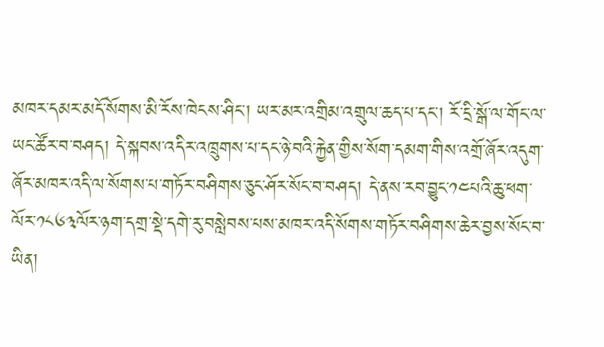མཁར་དམར་མདོ་སོགས་མི་རོས་ཁེངས་ཤིང་། ཡར་མར་འགྲིམ་འགྲུལ་ཆད་པ་དང་། རོ་དྲི་སྒོ་ལ་གོང་ལ་ཡང་ཚོར་བ་བཤད། དེ་སྐབས་འདིར་འཁྲུགས་པ་དང་ཉེ་བའི་རྐྱེན་གྱིས་སོག་དམག་གིས་འགྲོ་ཞོར་འདུག་ཞོར་མཁར་འདི་ལ་སོགས་པ་གཏོར་བཤིགས་ཅུང་ཤོར་སོང་བ་བཤད། དེ་ནས་རབ་བྱུང་༡༤པའི་ཆུ་ཕག་ལོར་༡༨༦༣ལོར་ཉག་དགྲ་སྡེ་དགེ་རུ་བསླེབས་པས་མཁར་འདི་སོགས་གཏོར་བཤིགས་ཆེར་བྱས་སོང་བ་ཡིན།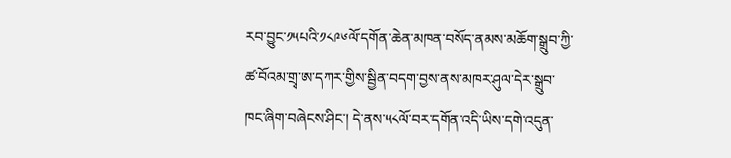རབ་བྱུང་༡༥པའི་༡༨༩༦ལོ་དགོན་ཆེན་མཁན་བསོད་ནམས་མཆོག་སྒྲུབ་ཀྱི་ཚ་བོའམ་གྲྭ་ཨ་དཀར་གྱིས་སྦྱིན་བདག་བྱས་ནས་མཁར་ཤུལ་དེར་སྒྲུབ་ཁང་ཞིག་བཞེངས་ཤིང་། དེ་ནས་༥༨ལོ་བར་དགོན་འདི་ཡིས་དགེ་འདུན་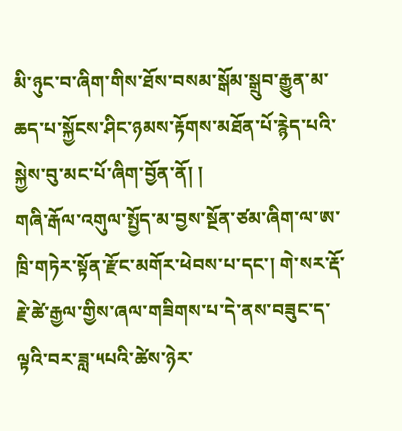མི་ཉུང་བ་ཞིག་གིས་ཐོས་བསམ་སྒོམ་སྒྲུབ་རྒྱུན་མ་ཆད་པ་སྐྱོངས་ཤིང་ཉམས་རྟོགས་མཐོན་པོ་རྙེད་པའི་སྐྱེས་བུ་མང་པོ་ཞིག་བྱོན་ནོ། །
གཞི་རྒོལ་འགུལ་སྤྱོད་མ་བྱས་སྔོན་ཙམ་ཞིག་ལ་ཨ་ཁྲི་གཏེར་སྟོན་རྫོང་མགོར་ཕེབས་པ་དང་། གེ་སར་རྡོ་རྗེ་ཚེ་རྒྱལ་གྱིས་ཞལ་གཟིགས་པ་དེ་ནས་བཟུང་ད་ལྟའི་བར་ཟླ་༥པའི་ཚེས་ཉེར་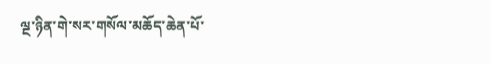ལྔ་ཉིན་གེ་སར་གསོལ་མཆོད་ཆེན་པོ་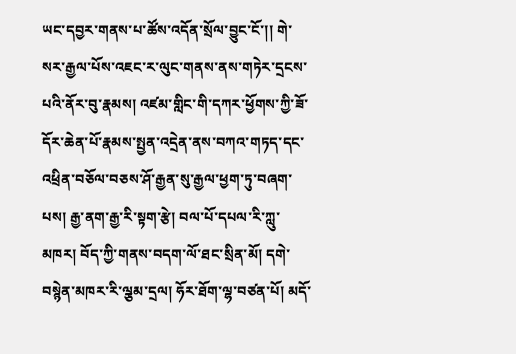ཡང་དབྱར་གནས་པ་ཚོས་འདོན་སྲོལ་བྱུང་ངོ་།། གེ་སར་རྒྱལ་པོས་འཇང་ར་ལུང་གནས་ནས་གཏེར་དྲངས་པའི་ནོར་བུ་རྣམས། འཛམ་གླིང་གི་དཀར་ཕྱོགས་ཀྱི་ཟོ་དོར་ཆེན་པོ་རྣམས་སྤྱན་འདྲེན་ནས་བཀའ་གཏད་དང་འཕྲིན་བཅོལ་བཅས་ཤོ་རྒྱན་སུ་རྒྱལ་ཕྱག་ཏུ་བཞག་པས། རྒྱ་ནག་རྒྱ་རི་སྟག་རྩེ། བལ་པོ་དཔལ་རི་ཀླུ་མཁར། བོད་ཀྱི་གནས་བདག་ལོ་ཐང་སྲིན་མོ། དགེ་བསྙེན་མཁར་རི་ལྕམ་དྲལ། ཧོར་ཐོག་ལྷ་བཙན་པོ། མདོ་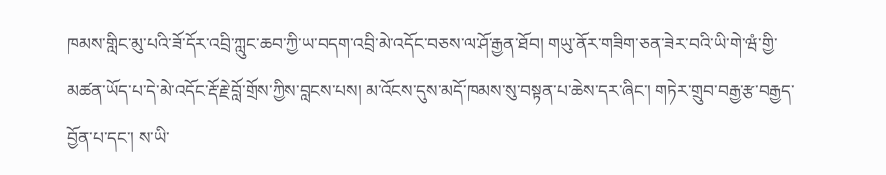ཁམས་གླིང་མུ་པའི་ཟོ་དོར་འབྲི་ཀླུང་ཆབ་ཀྱི་ཡ་བདག་འབྲི་མེ་འདོང་བཅས་ལ་ཤོ་རྒྱན་ཐོབ། གཡུ་ནོར་གཟིག་ཅན་ཟེར་བའི་ཡི་གེ་ཝཾ་གྱི་མཚན་ཡོད་པ་དེ་མེ་འདོང་རྡོ་རྗེ་བློ་གྲོས་ཀྱིས་བླངས་པས། མ་འོངས་དུས་མདོ་ཁམས་སུ་བསྟན་པ་ཆེས་དར་ཞིང་། གཏེར་གྲུབ་བརྒྱ་རྩ་བརྒྱད་བྱོན་པ་དང་། ས་ཡི་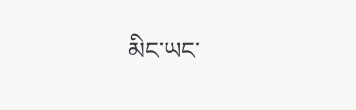མིང་ཡང་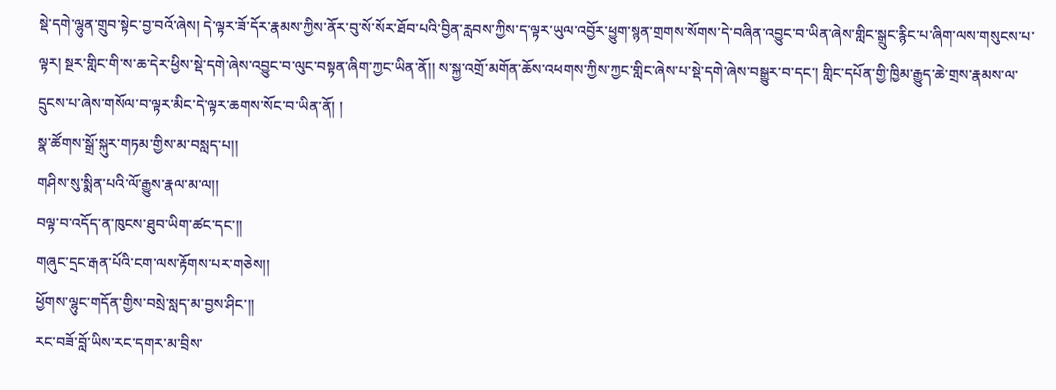སྡེ་དགེ་ལྷུན་གྲུབ་སྟེང་བྱ་བའོ་ཞེས། དེ་ལྟར་ཟོ་དོར་རྣམས་ཀྱིས་ནོར་བུ་སོ་སོར་ཐོབ་པའི་བྱིན་རླབས་ཀྱིས་ད་ལྟར་ཡུལ་འབྱོར་ཕྱུག་སྙན་གྲགས་སོགས་དེ་བཞིན་འབྱུང་བ་ཡིན་ཞེས་གླིང་སྒྲུང་རྙིང་པ་ཞིག་ལས་གསུངས་པ་ལྟར། སྔར་གླིང་གི་ས་ཆ་དེར་ཕྱིས་སྡེ་དགེ་ཞེས་འབྱུང་བ་ལུང་བསྟན་ཞིག་ཀྱང་ཡིན་ནོ།། ས་སྐྱ་འགྲོ་མགོན་ཆོས་འཕགས་ཀྱིས་ཀྱང་གླིང་ཞེས་པ་སྡེ་དགེ་ཞེས་བསྒྱུར་བ་དང་། གླིང་དཔོན་གྱི་ཁྱིམ་རྒྱུད་ཆེ་གྲས་རྣམས་ལ་དྲུངས་པ་ཞེས་གསོལ་བ་ལྟར་མིང་དེ་ལྟར་ཆགས་སོང་བ་ཡིན་ནོ། །
སྣ་ཚོགས་སྒྲོ་སྐུར་གཏམ་གྱིས་མ་བསླད་པ།།
གཤིས་སུ་སྨིན་པའི་ལོ་རྒྱུས་རྣལ་མ་ལ།།
བལྟ་བ་འདོད་ན་ཁུངས་ཐུབ་ཡིག་ཚང་དང་།།
གཞུང་དྲང་རྒན་པོའི་ངག་ལས་རྟོགས་པར་གཅེས།།
ཕྱོགས་ལྷུང་གདོན་གྱིས་བསྲེ་སླད་མ་བྱས་ཤིང་།།
རང་བཟོ་བློ་ཡིས་རང་དགར་མ་བྲིས་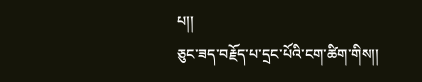པ།།
ཅུང་ཟད་བརྗོད་པ་དྲང་པོའི་ངག་ཚིག་གིས།།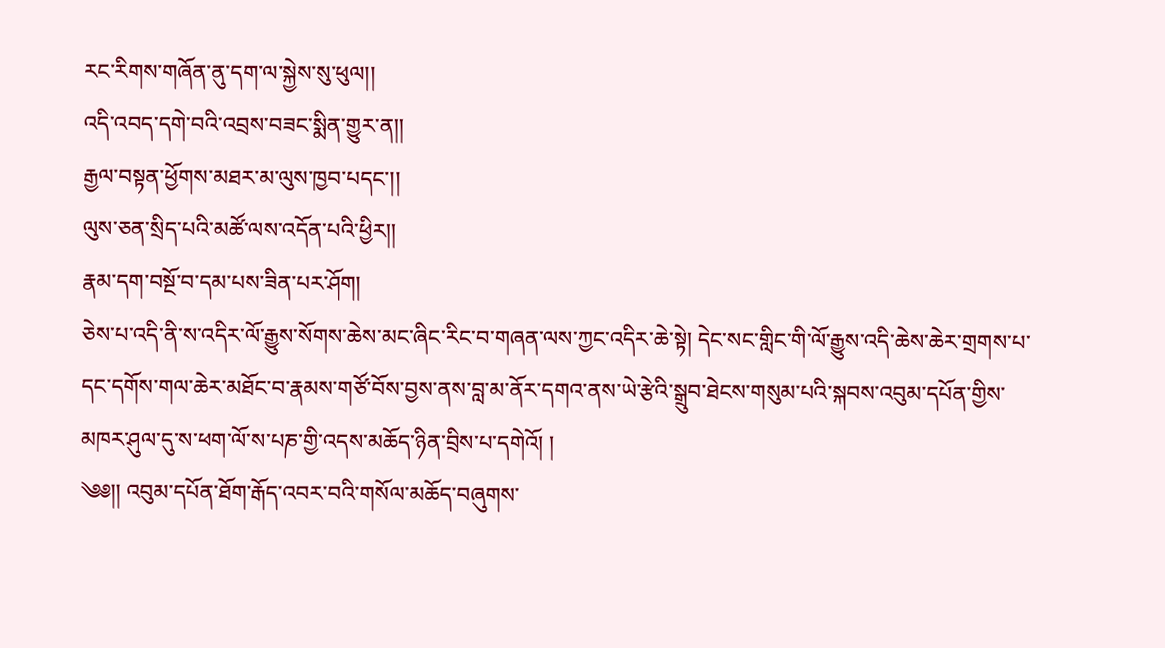རང་རིགས་གཞོན་ནུ་དག་ལ་སྐྱེས་སུ་ཕུལ།།
འདི་འབད་དགེ་བའི་འབྲས་བཟང་སྨིན་གྱུར་ན།།
རྒྱལ་བསྟན་ཕྱོགས་མཐར་མ་ལུས་ཁྱབ་པདང་།།
ལུས་ཅན་སྲིད་པའི་མཚོ་ལས་འདོན་པའི་ཕྱིར།།
རྣམ་དག་བསྔོ་བ་དམ་པས་ཟིན་པར་ཤོག།
ཅེས་པ་འདི་ནི་ས་འདིར་ལོ་རྒྱུས་སོགས་ཆེས་མང་ཞིང་རིང་བ་གཞན་ལས་ཀྱང་འདིར་ཆེ་སྟེ། དེང་སང་གླིང་གི་ལོ་རྒྱུས་འདི་ཆེས་ཆེར་གྲགས་པ་དང་དགོས་གལ་ཆེར་མཐོང་བ་རྣམས་གཙོ་བོས་བྱས་ནས་བླ་མ་ནོར་དགའ་ནས་ཡེ་རྩེའི་སྒྲུབ་ཐེངས་གསུམ་པའི་སྐབས་འབུམ་དཔོན་གྱིས་མཁར་ཤུལ་དུ་ས་ཕག་ལོ་ས་པཎ་གྱི་འདས་མཆོད་ཉིན་བྲིས་པ་དགེའོ། །
༄༅།། འབུམ་དཔོན་ཐོག་རྒོད་འབར་བའི་གསོལ་མཆོད་བཞུགས་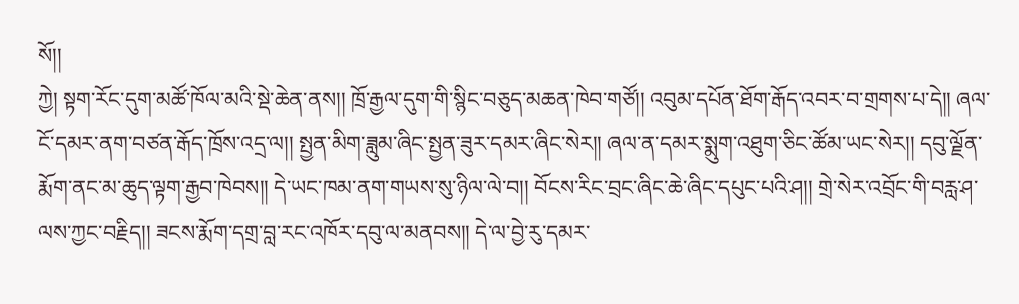སོ།།
ཀྱེ། སྟག་རོང་དུག་མཚོ་ཁོལ་མའི་སྡེ་ཆེན་ནས།། ཁྲོ་རྒྱལ་དུག་གི་སྙིང་བཅུད་མཆན་ཁེབ་གཙོ།། འབུམ་དཔོན་ཐོག་རྒོད་འབར་བ་གྲགས་པ་དེ།། ཞལ་ངོ་དམར་ནག་བཙན་རྒོད་ཁྲོས་འདྲ་ལ།། སྤྱན་མིག་ཟླུམ་ཞིང་སྤྱན་ཟུར་དམར་ཞིང་སེར།། ཞལ་ན་དམར་སྨུག་འཐུག་ཅིང་ཚོམ་ཡང་སེར།། དབུ་ལྗོན་རྨོག་ནང་མ་ཆུད་ལྟག་རྒྱབ་ཁེབས།། དེ་ཡང་ཁམ་ནག་གཡས་སུ་ཉིལ་ལེ་བ།། བོངས་རིང་བྲང་ཞིང་ཆེ་ཞིང་དཔུང་པའི་ཤ།། གྲེ་སེར་འབྲོང་གི་བརླ་ཤ་ལས་ཀྱང་བརྗིད།། ཟངས་རྨོག་དགྲ་བླ་རང་འཁོར་དབུ་ལ་མནབས།། དེ་ལ་བྱེ་རུ་དམར་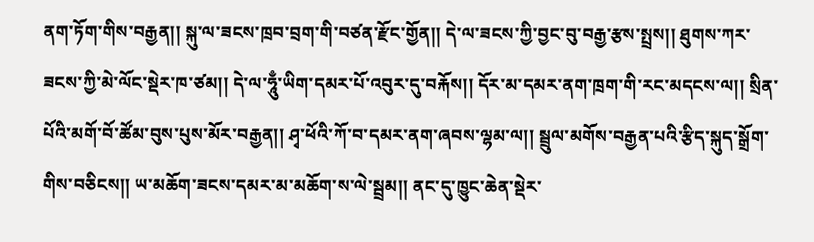ནག་ཏོག་གིས་བརྒྱན།། སྐུ་ལ་ཟངས་ཁྲབ་བྲག་གི་བཙན་རྫོང་གྱོན།། དེ་ལ་ཟངས་ཀྱི་བྱང་བུ་བརྒྱ་རྩས་སྤྲས།། ཐུགས་ཀར་ཟངས་ཀྱི་མེ་ལོང་སྡེར་ཁ་ཙམ།། དེ་ལ་ཧཱུྃ་ཡིག་དམར་པོ་འབུར་དུ་བརྐོས།། དོར་མ་དམར་ནག་ཁྲག་གི་རང་མདངས་ལ།། སྲིན་པོའི་མགོ་བོ་ཚོམ་བུས་པུས་མོར་བརྒྱན།། ཤྭ་ཕོའི་ཀོ་བ་དམར་ནག་ཞབས་ལྷམ་ལ།། སྦྲུལ་མགོས་བརྒྱན་པའི་རྩིད་སྐུད་སྒྲོག་གིས་བཅིངས།། ཡ་མཆོག་ཟངས་དམར་མ་མཆོག་ས་ལེ་སྦྲམ།། ནང་དུ་ཁྱུང་ཆེན་སྡེར་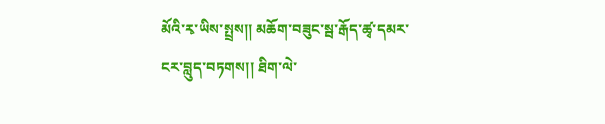མོའི་རྭ་ཡིས་སྤྲས།། མཆོག་བཟུང་སྦ་རྒོད་ཚྭ་དམར་ངར་བླུད་བཏགས།། ཐིག་ལེ་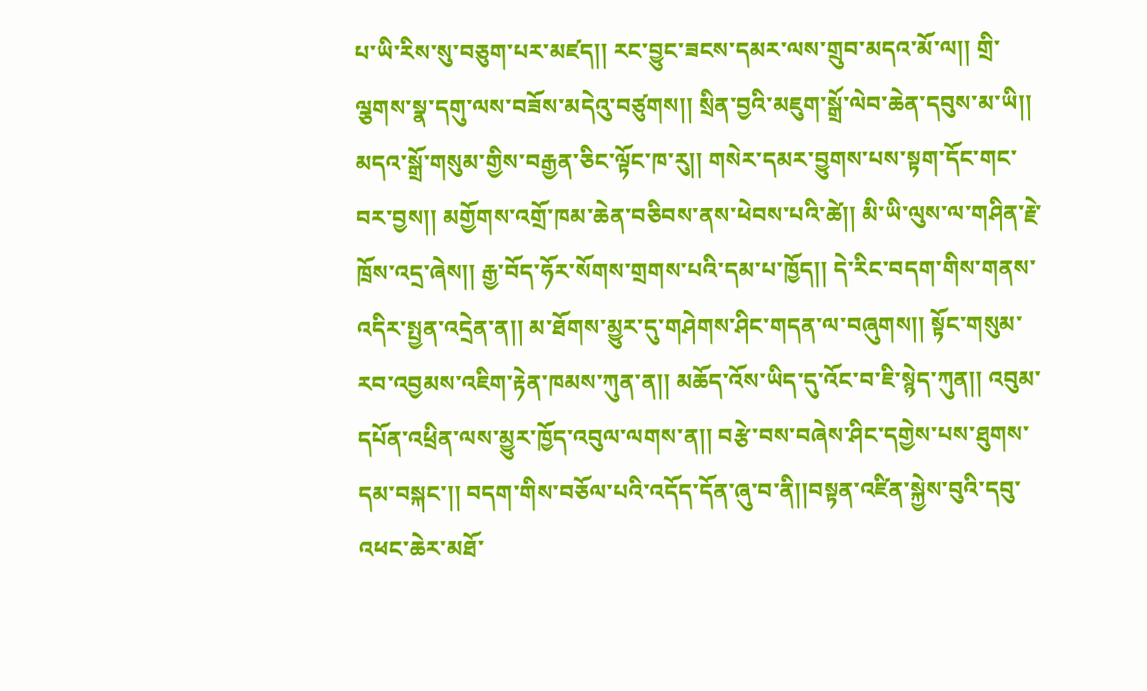པ་ཡི་རིས་སུ་བཅུག་པར་མཛད།། རང་བྱུང་ཟངས་དམར་ལས་གྲུབ་མདའ་མོ་ལ།། གྲི་ལྕགས་སྣ་དགུ་ལས་བཟོས་མདེའུ་བཙུགས།། སྲིན་བྱའི་མཇུག་སྒྲོ་ལེབ་ཆེན་དབུས་མ་ཡི།། མདའ་སྒྲོ་གསུམ་གྱིས་བརྒྱན་ཅིང་ལྟོང་ཁ་རུ།། གསེར་དམར་བྱུགས་པས་སྟག་དོང་གང་བར་བྱས།། མགྱོགས་འགྲོ་ཁམ་ཆེན་བཅིབས་ནས་ཕེབས་པའི་ཚེ།། མི་ཡི་ལུས་ལ་གཤིན་རྗེ་ཁྲོས་འདྲ་ཞེས།། རྒྱ་བོད་ཧོར་སོགས་གྲགས་པའི་དམ་པ་ཁྱོད།། དེ་རིང་བདག་གིས་གནས་འདིར་སྤྱན་འདྲེན་ན།། མ་ཐོགས་མྱུར་དུ་གཤེགས་ཤིང་གདན་ལ་བཞུགས།། སྟོང་གསུམ་རབ་འབྱམས་འཇིག་རྟེན་ཁམས་ཀུན་ན།། མཆོད་འོས་ཡིད་དུ་འོང་བ་ཇི་སྙེད་ཀུན།། འབུམ་དཔོན་འཕྲིན་ལས་མྱུར་ཁྱོད་འབུལ་ལགས་ན།། བརྩེ་བས་བཞེས་ཤིང་དགྱེས་པས་ཐུགས་དམ་བསྐང་།། བདག་གིས་བཅོལ་པའི་འདོད་དོན་ཞུ་བ་ནི།།བསྟན་འཛིན་སྐྱེས་བུའི་དབུ་འཕང་ཆེར་མཐོ་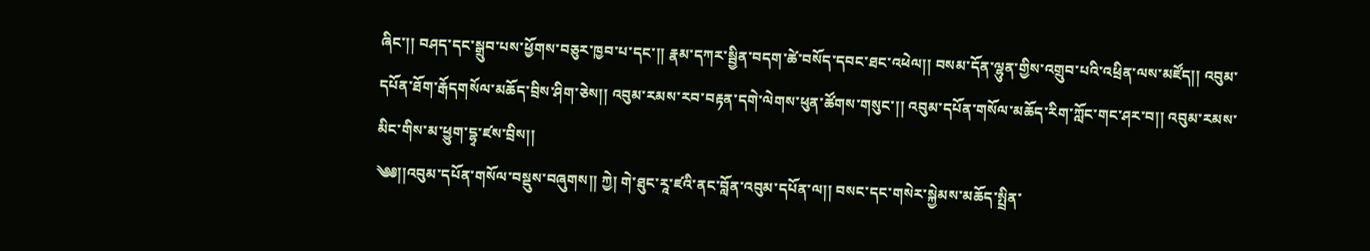ཞིང་།། བཤད་དང་སྒྲུབ་པས་ཕྱོགས་བཅུར་ཁྱབ་པ་དང་།། རྣམ་དཀར་སྦྱིན་བདག་ཚེ་བསོད་དབང་ཐང་འཕེལ།། བསམ་དོན་ལྷུན་གྱིས་འགྲུབ་པའི་འཕྲིན་ལས་མཛོད།། འབུམ་དཔོན་ཐོག་རྒོདགསོལ་མཆོད་བྲིས་ཤིག་ཅེས།། འབུམ་རམས་རབ་བརྟན་དགེ་ལེགས་ཕུན་ཚོགས་གསུང་།། འབུམ་དཔོན་གསོལ་མཆོད་རིག་ཀློང་གང་ཤར་བ།། འབུམ་རམས་མིང་གིས་མ་ཕྱུག་དྷྭ་ཛས་བྲིས།།
༄༅།།འབུམ་དཔོན་གསོལ་བསྡུས་བཞུགས།། ཀྱེ། གེ་ཐུང་རཱ་ཛའི་ནང་བློན་འབུམ་དཔོན་ལ།། བསང་དང་གསེར་སྐྱེམས་མཆོད་སྤྲིན་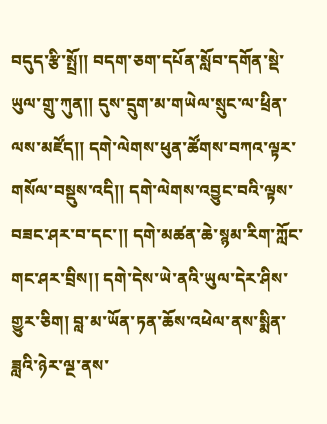བདུད་རྩི་སྤྲོ།། བདག་ཅག་དཔོན་སློབ་དགོན་སྡེ་ཡུལ་གྲུ་ཀུན།། དུས་དྲུག་མ་གཡེལ་སྲུང་ལ་ཕྲིན་ལས་མཛོད།། དགེ་ལེགས་ཕུན་ཚོགས་བཀའ་ལྟར་གསོལ་བསྡུས་འདི།། དགེ་ལེགས་འབྱུང་བའི་ལྟས་བཟང་ཤར་བ་དང་།། དགེ་མཚན་ཆེ་སྙམ་རིག་ཀློང་གང་ཤར་བྲིས།། དགེ་དེས་ཡེ་ནའི་ཡུལ་དེར་ཤིས་གྱུར་ཅིག། བླ་མ་ཡོན་ཏན་ཆོས་འཕེལ་ནས་སྨིན་ཟླའི་ཉེར་ལྔ་ནས་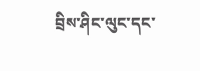བྲིས་ཤིང་ལུང་དང་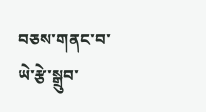བཅས་གནང་བ་ཡེ་རྩེ་སྒྲུབ་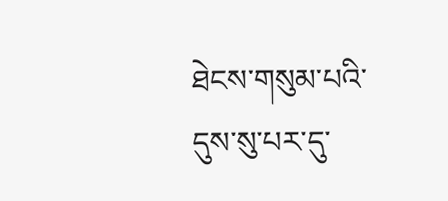ཐེངས་གསུམ་པའི་དུས་སུ་པར་དུ་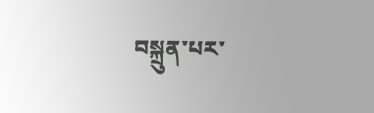བསྐྲུན་པར་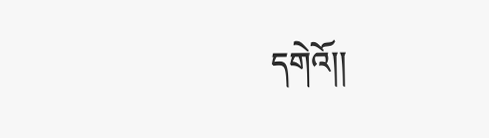དགེའོ།།